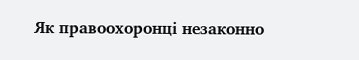Як правоохоронці незаконно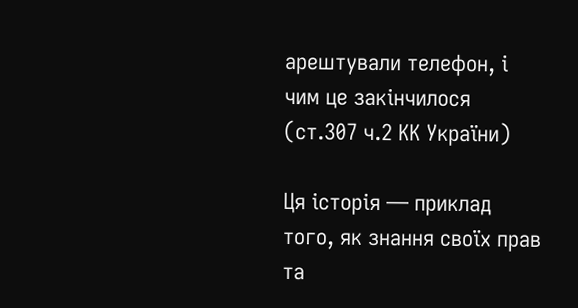арештували телефон, і чим це закінчилося (ст.307 ч.2 КК України)

Ця історія — приклад того, як знання своїх прав та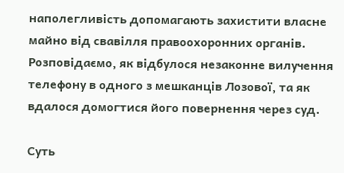наполегливість допомагають захистити власне майно від свавілля правоохоронних органів. Розповідаємо, як відбулося незаконне вилучення телефону в одного з мешканців Лозової, та як вдалося домогтися його повернення через суд.

Суть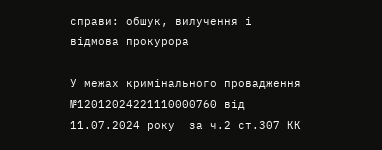справи: обшук, вилучення і відмова прокурора

У межах кримінального провадження   №12012024221110000760 від 11.07.2024 року  за ч.2 ст.307 КК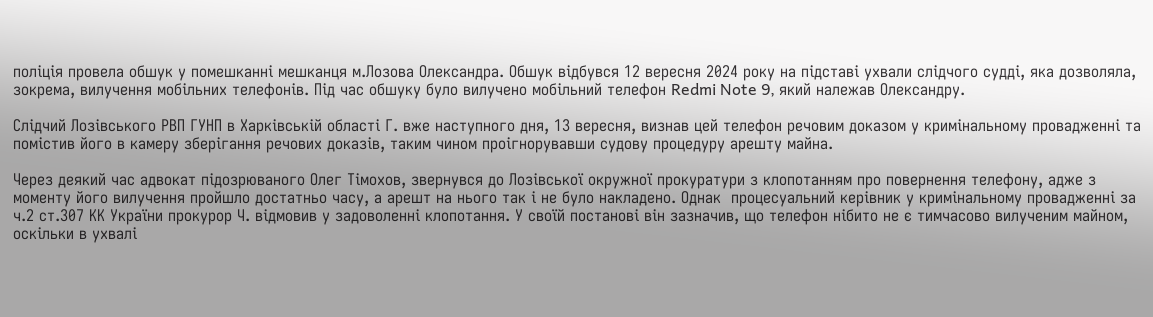поліція провела обшук у помешканні мешканця м.Лозова Олександра. Обшук відбувся 12 вересня 2024 року на підставі ухвали слідчого судді, яка дозволяла, зокрема, вилучення мобільних телефонів. Під час обшуку було вилучено мобільний телефон Redmi Note 9, який належав Олександру.

Слідчий Лозівського РВП ГУНП в Харківській області Г. вже наступного дня, 13 вересня, визнав цей телефон речовим доказом у кримінальному провадженні та помістив його в камеру зберігання речових доказів, таким чином проігнорувавши судову процедуру арешту майна.

Через деякий час адвокат підозрюваного Олег Тімохов, звернувся до Лозівської окружної прокуратури з клопотанням про повернення телефону, адже з моменту його вилучення пройшло достатньо часу, а арешт на нього так і не було накладено. Однак  процесуальний керівник у кримінальному провадженні за ч.2 ст.307 КК України прокурор Ч. відмовив у задоволенні клопотання. У своїй постанові він зазначив, що телефон нібито не є тимчасово вилученим майном, оскільки в ухвалі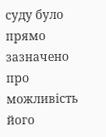суду було прямо зазначено про можливість його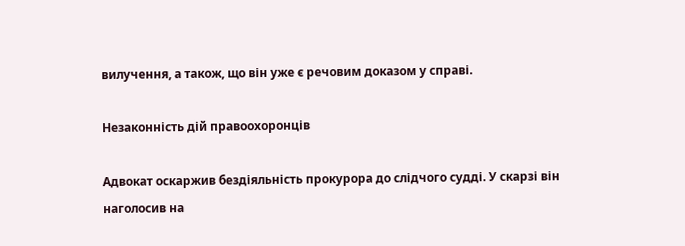вилучення, а також, що він уже є речовим доказом у справі.

Незаконність дій правоохоронців

Адвокат оскаржив бездіяльність прокурора до слідчого судді. У скарзі він наголосив на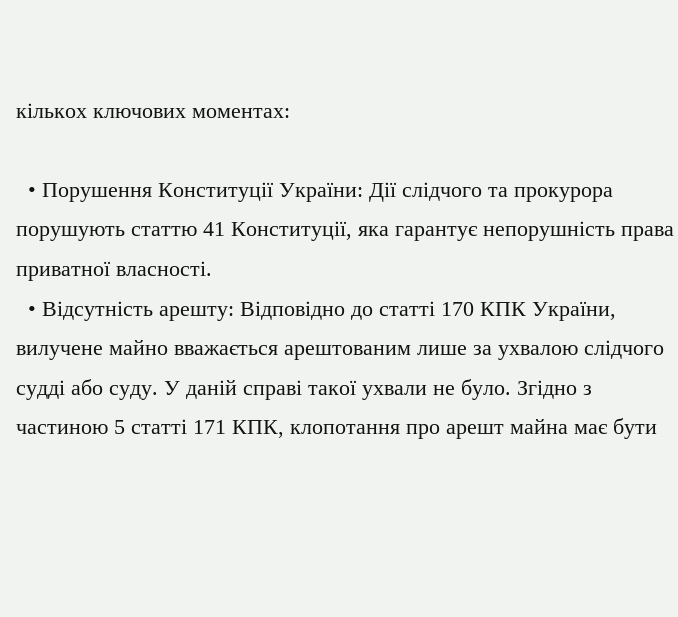кількох ключових моментах:

  • Порушення Конституції України: Дії слідчого та прокурора порушують статтю 41 Конституції, яка гарантує непорушність права приватної власності.
  • Відсутність арешту: Відповідно до статті 170 КПК України, вилучене майно вважається арештованим лише за ухвалою слідчого судді або суду. У даній справі такої ухвали не було. Згідно з частиною 5 статті 171 КПК, клопотання про арешт майна має бути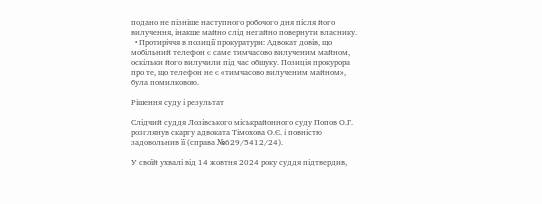подано не пізніше наступного робочого дня після його вилучення, інакше майно слід негайно повернути власнику.
  • Протиріччя в позиції прокуратури: Адвокат довів, що мобільний телефон є саме тимчасово вилученим майном, оскільки його вилучили під час обшуку. Позиція прокурора про те, що телефон не є «тимчасово вилученим майном», була помилковою.

Рішення суду і результат

Слідчий суддя Лозівського міськрайонного суду Попов О.Г. розглянув скаргу адвоката Тімохова О.Є. і повністю задовольнив її (справа №629/5412/24).

У своїй ухвалі від 14 жовтня 2024 року суддя підтвердив,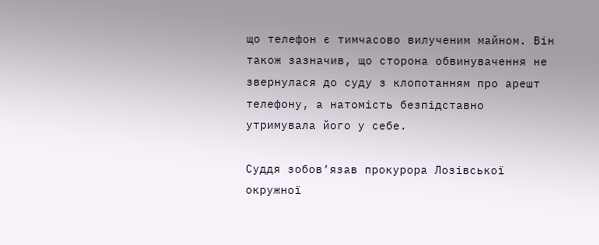що телефон є тимчасово вилученим майном. Він також зазначив, що сторона обвинувачення не звернулася до суду з клопотанням про арешт телефону, а натомість безпідставно утримувала його у себе.

Суддя зобов’язав прокурора Лозівської окружної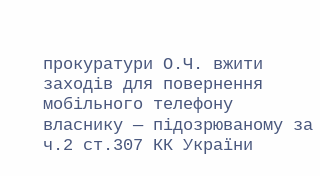прокуратури О.Ч. вжити заходів для повернення мобільного телефону власнику — підозрюваному за ч.2 ст.307 КК України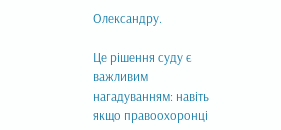Олександру.

Це рішення суду є важливим нагадуванням: навіть якщо правоохоронці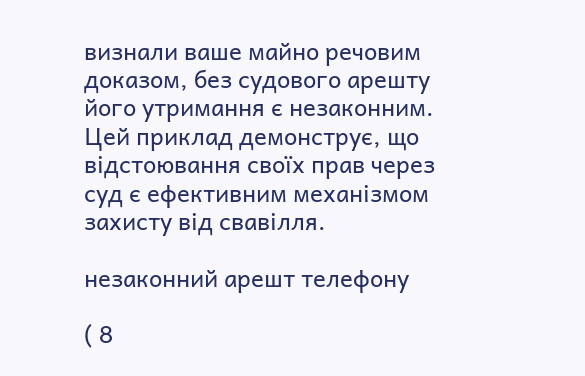визнали ваше майно речовим доказом, без судового арешту його утримання є незаконним. Цей приклад демонструє, що відстоювання своїх прав через суд є ефективним механізмом захисту від свавілля.

незаконний арешт телефону

( 8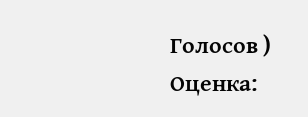Голосов )
Оценка: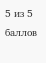5 из 5 баллов